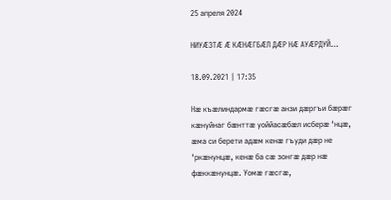25 апреля 2024

НИУӔЗТӔ Ӕ КӔНӔГБӔЛ ДӔР НӔ АУӔРДУЙ…

18.09.2021 | 17:35

Нӕ къӕлиндармӕ гӕсгӕ анзи дӕргъи бӕрӕг кӕнуйнаг бӕнттӕ уоййасӕбӕл исберӕ ‘нцӕ, ӕма си берети адӕм кенӕ гъуди дӕр не ‘ркӕнунцӕ, кенӕ ба сӕ зонгӕ дӕр нӕ фӕккӕнунцӕ. Уомӕ гӕсгӕ,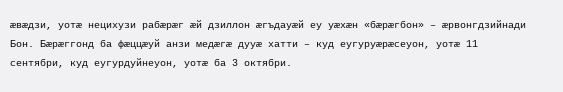ӕвӕдзи, уотӕ нецихузи рабӕрӕг ӕй дзиллон ӕгъдауӕй еу уӕхӕн «бӕрӕгбон» – ӕрвонгдзийнади Бон. Бӕрӕггонд ба фӕццӕуй анзи медӕгӕ дууӕ хатти – куд еугуруӕрӕсеуон, уотӕ 11 сентябри, куд еугурдуйнеуон, уотӕ ба 3 октябри.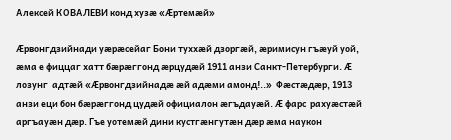Алексей КОВАЛЕВИ конд хузæ «Æртемæй»

Ӕрвонгдзийнади уӕрӕсейаг Бони туххӕй дзоргӕй, ӕримисун гъӕуй уой, ӕма е фиццаг хатт бӕрӕггонд ӕрцудӕй 1911 анзи Санкт-Петербурги. Ӕ лозунг  адтӕй «Ӕрвонгдзийнадӕ ӕй адӕми амонд!..»  Фӕстӕдӕр, 1913 анзи еци бон бӕрӕггонд цудӕй официалон ӕгъдауӕй. Ӕ фарс  рахуӕстӕй аргъауӕн дӕр. Гъе уотемӕй дини кустгӕнгутӕн дӕр ӕма наукон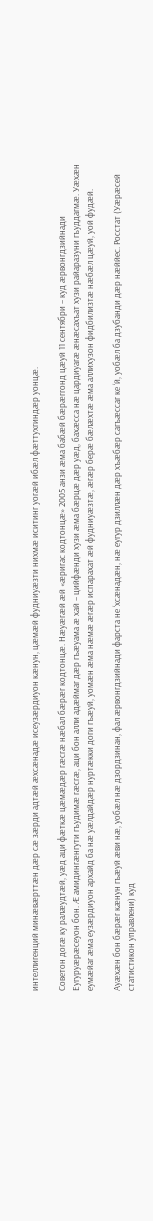интеллигенций минӕвӕрттӕн дӕр сӕ зӕрди адтӕй ӕхсӕнадӕ исеузӕрдиуон кӕнун, цӕмӕй фудниуӕзти нихмӕ иситинг уогӕй ибӕл фӕттухгиндӕр уонцӕ.

Советон догӕ ку ралӕудтӕй, уӕд аци фӕткӕ цӕмӕдӕр гӕсгӕ нӕбал бӕрӕг кодтонцӕ. Нӕуӕгӕй ӕй «ӕригас кодтонцӕ» 2005 анзи ӕма бабӕй бӕрӕггонд цӕуй 11 сентябри – куд ӕрвонгдзийнади Еугуруӕрӕсеуон бон. Ӕ амидингӕнгути гъудимӕ гӕсгӕ, аци бон алли адӕймаг дӕр гъӕуама ӕ хай – цийфӕнди хузи ӕма бӕрцӕ дӕр уӕд, бахӕсса нӕ цардиуагӕ ӕнӕсахъат хузи райаразуни гъуддагмӕ. Уӕхӕн еумӕйаг ӕма еузӕрдиуон архайд ба нӕ уӕлдайдӕр нуртӕкки доги гъӕуй, уомӕн ӕма нӕмӕ ӕгӕр испарахат ӕй фудниуӕзтӕ, ӕгӕр берӕ бӕлӕхтӕ ӕма аллихузон фидбилизтӕ нӕбӕл цӕуй, уой фудӕй.

Ауӕхӕн бон бӕрӕг кӕнун гъӕуй ӕви нӕ, уобӕл нӕ дзордзинан, фал ӕрвонгдзийнади фарста не ‘хсӕнадӕн, нӕ еугур дзиллӕн дӕр хъӕбӕр сагъӕссаг ке ‘й, уобӕл ба дзубанди дӕр нӕййес. Росстат (Уӕрӕсей статистикон управлени) куд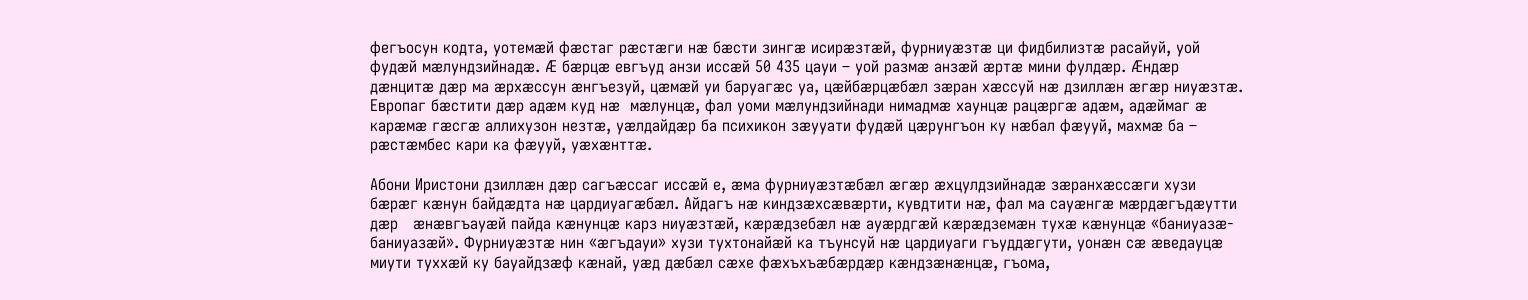фегъосун кодта, уотемӕй фӕстаг рӕстӕги нӕ бӕсти зингӕ исирӕзтӕй, фурниуӕзтӕ ци фидбилизтӕ расайуй, уой фудӕй мӕлундзийнадӕ. Ӕ бӕрцӕ евгъуд анзи иссӕй 50 435 цауи – уой размӕ анзӕй ӕртӕ мини фулдӕр. Ӕндӕр дӕнцитӕ дӕр ма ӕрхӕссун ӕнгъезуй, цӕмӕй уи баруагӕс уа, цӕйбӕрцӕбӕл зӕран хӕссуй нӕ дзиллӕн ӕгӕр ниуӕзтӕ. Европаг бӕстити дӕр адӕм куд нӕ  мӕлунцӕ, фал уоми мӕлундзийнади нимадмӕ хаунцӕ рацӕргӕ адӕм, адӕймаг ӕ карӕмӕ гӕсгӕ аллихузон незтӕ, уӕлдайдӕр ба психикон зӕууати фудӕй цӕрунгъон ку нӕбал фӕууй, махмӕ ба – рӕстӕмбес кари ка фӕууй, уӕхӕнттӕ.

Абони Иристони дзиллӕн дӕр сагъӕссаг иссӕй е, ӕма фурниуӕзтӕбӕл ӕгӕр ӕхцулдзийнадӕ зӕранхӕссӕги хузи бӕрӕг кӕнун байдӕдта нӕ цардиуагӕбӕл. Айдагъ нӕ киндзӕхсӕвӕрти, кувдтити нӕ, фал ма сауӕнгӕ мӕрдӕгъдӕутти дӕр   ӕнӕвгъауӕй пайда кӕнунцӕ карз ниуӕзтӕй, кӕрӕдзебӕл нӕ ауӕрдгӕй кӕрӕдземӕн тухӕ кӕнунцӕ «баниуазӕ-баниуазӕй». Фурниуӕзтӕ нин «ӕгъдауи» хузи тухтонайӕй ка тъунсуй нӕ цардиуаги гъуддӕгути, уонӕн сӕ ӕведауцӕ миути туххӕй ку бауайдзӕф кӕнай, уӕд дӕбӕл сӕхе фӕхъхъӕбӕрдӕр кӕндзӕнӕнцӕ, гъома,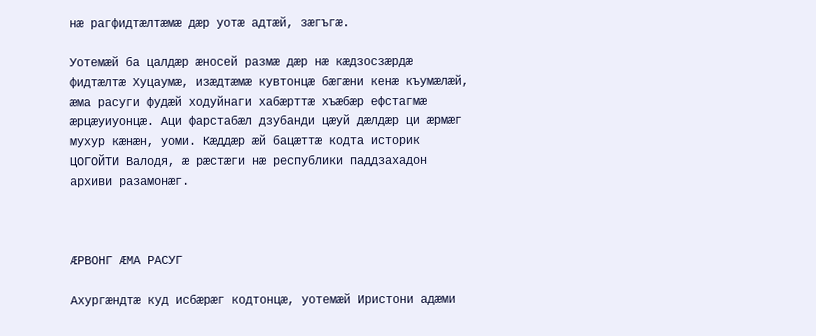нӕ рагфидтӕлтӕмӕ дӕр уотӕ адтӕй, зӕгъгӕ.

Уотемӕй ба цалдӕр ӕносей размӕ дӕр нӕ кӕдзосзӕрдӕ фидтӕлтӕ Хуцаумӕ, изӕдтӕмӕ кувтонцӕ бӕгӕни кенӕ къумӕлӕй, ӕма расуги фудӕй ходуйнаги хабӕрттӕ хъӕбӕр ефстагмӕ ӕрцӕуиуонцӕ. Аци фарстабӕл дзубанди цӕуй дӕлдӕр ци ӕрмӕг мухур кӕнӕн, уоми. Кӕддӕр ӕй бацӕттӕ кодта историк ЦОГОЙТИ Валодя, ӕ рӕстӕги нӕ республики паддзахадон архиви разамонӕг.



ӔРВОНГ ӔМА РАСУГ

Ахургӕндтӕ куд исбӕрӕг кодтонцӕ, уотемӕй Иристони адӕми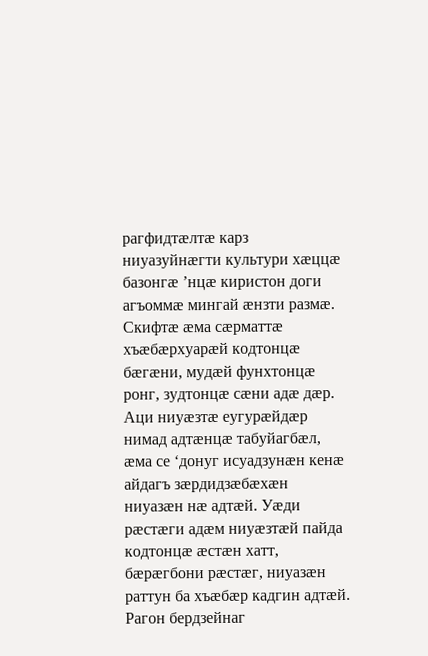рагфидтӕлтӕ карз ниуазуйнӕгти культури хӕццӕ базонгӕ ’нцӕ киристон доги агъоммӕ мингай ӕнзти размӕ. Скифтӕ ӕма сӕрматтӕ хъӕбӕрхуарӕй кодтонцӕ бӕгӕни, мудӕй фунхтонцӕ ронг, зудтонцӕ сӕни адӕ дӕр. Аци ниуӕзтӕ еугурӕйдӕр нимад адтӕнцӕ табуйагбӕл, ӕма се ‘донуг исуадзунӕн кенӕ айдагъ зӕрдидзӕбӕхӕн ниуазӕн нӕ адтӕй. Уӕди рӕстӕги адӕм ниуӕзтӕй пайда кодтонцӕ ӕстӕн хатт, бӕрӕгбони рӕстӕг, ниуазӕн раттун ба хъӕбӕр кадгин адтӕй. Рагон бердзейнаг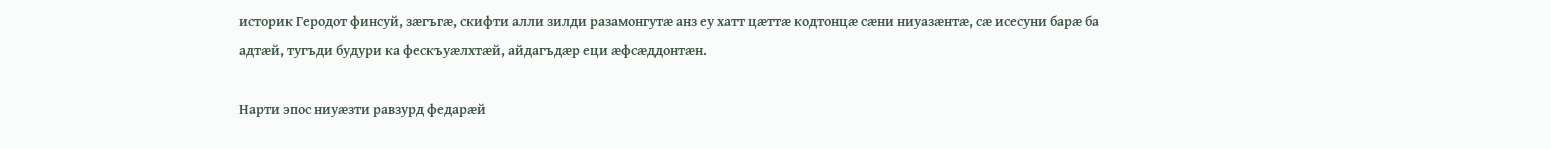историк Геродот финсуй, зӕгъгӕ, скифти алли зилди разамонгутӕ анз еу хатт цӕттӕ кодтонцӕ сӕни ниуазӕнтӕ, сӕ исесуни барӕ ба адтӕй, тугъди будури ка фескъуӕлхтӕй, айдагъдӕр еци ӕфсӕддонтӕн.

Нарти эпос ниуӕзти равзурд федарӕй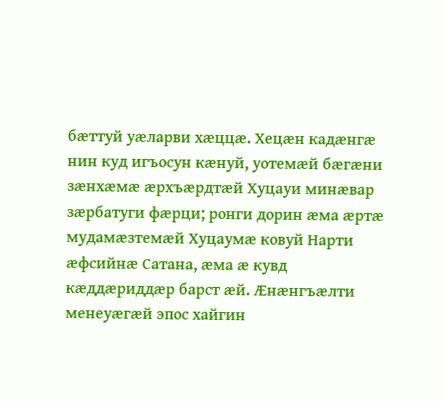бӕттуй уӕларви хӕццӕ. Хецӕн кадӕнгӕ нин куд игъосун кӕнуй, уотемӕй бӕгӕни зӕнхӕмӕ ӕрхъӕрдтӕй Хуцауи минӕвар зӕрбатуги фӕрци; ронги дорин ӕма ӕртӕ мудамӕзтемӕй Хуцаумӕ ковуй Нарти ӕфсийнӕ Сатана, ӕма ӕ кувд кӕддӕриддӕр барст ӕй. Ӕнӕнгъӕлти менеуӕгӕй эпос хайгин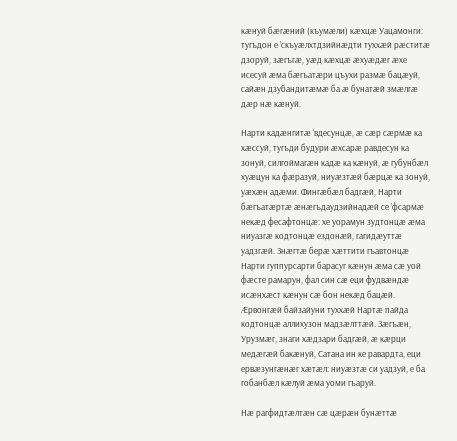кӕнуй бӕгӕний (къумӕли) кӕхцӕ Уацамонги: тугъдон е ’скъуӕлхтдзийнӕдти туххӕй рӕститӕ дзоруй, зӕгъгӕ, уӕд кӕхцӕ ӕхуӕдӕг ӕхе исесуй ӕма бӕгъатӕри цъухи размӕ бацӕуй, сайӕн дзубандитӕмӕ ба ӕ бунатӕй змӕлгӕ дӕр нӕ кӕнуй.

Нарти кадӕнгитӕ ‘вдесунцӕ, ӕ сӕр сӕрмӕ ка хӕссуй, тугъди будури ӕхсарӕ равдесун ка зонуй, силгоймагӕн кадӕ ка кӕнуй, ӕ губунбӕл хуӕцун ка фӕразуй, ниуӕзтӕй бӕрцӕ ка зонуй, уӕхӕн адӕми. Фингӕбӕл бадгӕй, Нарти бӕгъатӕртӕ ӕнӕгъдаудзийнадӕй се ’фсармӕ некӕд фесафтонцӕ: хе уорамун зудтонцӕ ӕма ниуазгӕ кодтонцӕ ездонӕй, гагидӕуттӕ уадзгӕй. Знӕгтӕ берӕ хӕттити гъавтонцӕ Нарти гуппурсарти барасуг кӕнун ӕма сӕ уой фӕсте рамарун, фал син сӕ еци фудвӕндӕ исӕнхӕст кӕнун сӕ бон некӕд бацӕй. Ӕрвонгӕй байзайуни туххӕй Нартӕ пайда кодтонцӕ аллихузон мадзӕлттӕй. Зӕгъӕн, Урузмӕг, знаги хӕдзари бадгӕй, ӕ кӕрци медӕгӕй бакӕнуй, Сатана ин ке равардта, еци ервӕзунгӕнӕг хӕтӕл: ниуӕзтӕ си уадзуй, е ба гобанбӕл кӕлуй ӕма уоми гъаруй.

Нӕ рагфидтӕлтӕн сӕ цӕрӕн бунӕттӕ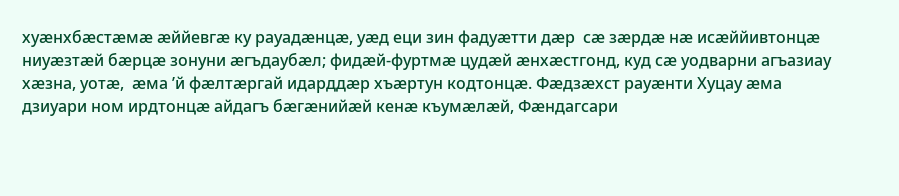хуӕнхбӕстӕмӕ ӕййевгӕ ку рауадӕнцӕ, уӕд еци зин фадуӕтти дӕр  сӕ зӕрдӕ нӕ исӕййивтонцӕ ниуӕзтӕй бӕрцӕ зонуни ӕгъдаубӕл; фидӕй-фуртмӕ цудӕй ӕнхӕстгонд, куд сӕ уодварни агъазиау хӕзна, уотӕ,  ӕма ’й фӕлтӕргай идарддӕр хъӕртун кодтонцӕ. Фӕдзӕхст рауӕнти Хуцау ӕма дзиуари ном ирдтонцӕ айдагъ бӕгӕнийӕй кенӕ къумӕлӕй, Фӕндагсари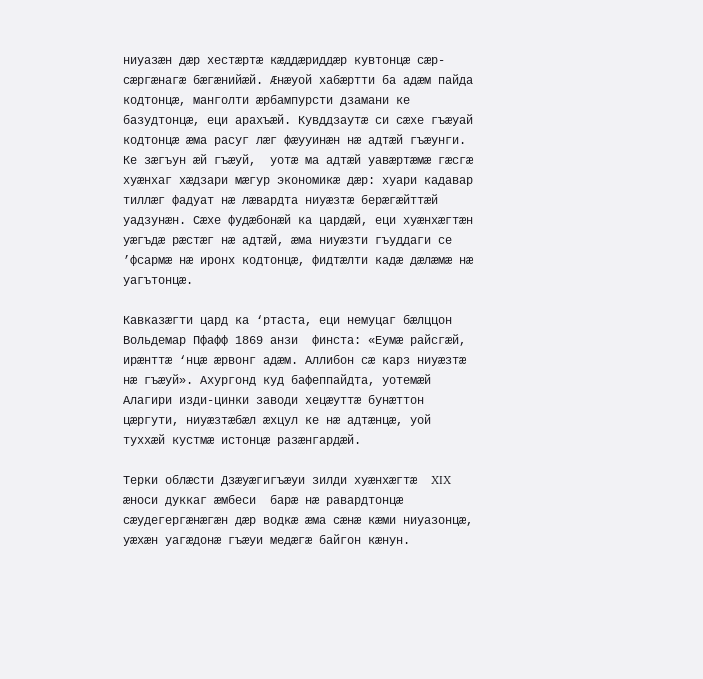ниуазӕн дӕр хестӕртӕ кӕддӕриддӕр кувтонцӕ сӕр-сӕргӕнагӕ бӕгӕнийӕй. Ӕнӕуой хабӕртти ба адӕм пайда кодтонцӕ, манголти ӕрбампурсти дзамани ке базудтонцӕ, еци арахъӕй. Кувддзаутӕ си сӕхе гъӕуай кодтонцӕ ӕма расуг лӕг фӕууинӕн нӕ адтӕй гъӕунги. Ке зӕгъун ӕй гъӕуй,  уотӕ ма адтӕй уавӕртӕмӕ гӕсгӕ хуӕнхаг хӕдзари мӕгур экономикӕ дӕр: хуари кадавар тиллӕг фадуат нӕ лӕвардта ниуӕзтӕ берӕгӕйттӕй уадзунӕн. Сӕхе фудӕбонӕй ка цардӕй, еци хуӕнхӕгтӕн уӕгъдӕ рӕстӕг нӕ адтӕй, ӕма ниуӕзти гъуддаги се ’фсармӕ нӕ иронх кодтонцӕ, фидтӕлти кадӕ дӕлӕмӕ нӕ уагътонцӕ.

Кавказӕгти цард ка ‘ртаста, еци немуцаг бӕлццон Вольдемар Пфафф 1869 анзи  финста: «Еумӕ райсгӕй, ирӕнттӕ ‘нцӕ ӕрвонг адӕм. Аллибон сӕ карз ниуӕзтӕ нӕ гъӕуй». Ахургонд куд бафеппайдта, уотемӕй Алагири изди-цинки заводи хецӕуттӕ бунӕттон цӕргути, ниуӕзтӕбӕл ӕхцул ке нӕ адтӕнцӕ, уой туххӕй кустмӕ истонцӕ разӕнгардӕй.

Терки облӕсти Дзӕуӕгигъӕуи зилди хуӕнхӕгтӕ  XIX ӕноси дуккаг ӕмбеси  барӕ нӕ равардтонцӕ сӕудегергӕнӕгӕн дӕр водкӕ ӕма сӕнӕ кӕми ниуазонцӕ, уӕхӕн уагӕдонӕ гъӕуи медӕгӕ байгон кӕнун.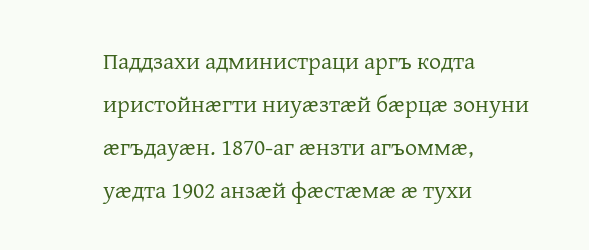Паддзахи администраци аргъ кодта иристойнӕгти ниуӕзтӕй бӕрцӕ зонуни ӕгъдауӕн. 1870-аг ӕнзти агъоммӕ, уӕдта 1902 анзӕй фӕстӕмӕ ӕ тухи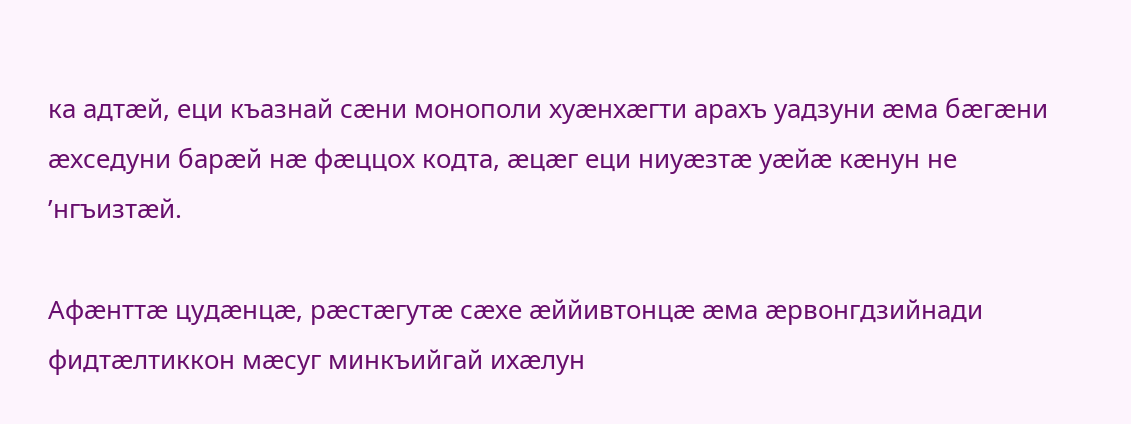ка адтӕй, еци къазнай сӕни монополи хуӕнхӕгти арахъ уадзуни ӕма бӕгӕни ӕхседуни барӕй нӕ фӕццох кодта, ӕцӕг еци ниуӕзтӕ уӕйӕ кӕнун не ’нгъизтӕй.

Афӕнттӕ цудӕнцӕ, рӕстӕгутӕ сӕхе ӕййивтонцӕ ӕма ӕрвонгдзийнади фидтӕлтиккон мӕсуг минкъийгай ихӕлун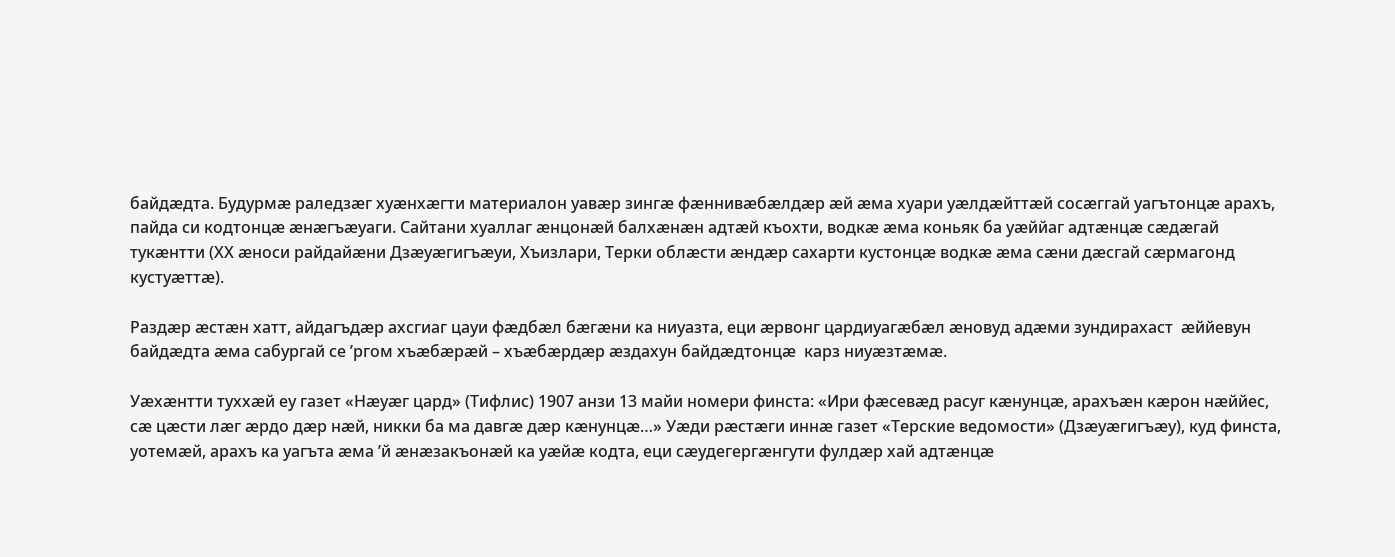байдӕдта. Будурмӕ раледзӕг хуӕнхӕгти материалон уавӕр зингӕ фӕннивӕбӕлдӕр ӕй ӕма хуари уӕлдӕйттӕй сосӕггай уагътонцӕ арахъ, пайда си кодтонцӕ ӕнӕгъӕуаги. Сайтани хуаллаг ӕнцонӕй балхӕнӕн адтӕй къохти, водкӕ ӕма коньяк ба уӕййаг адтӕнцӕ сӕдӕгай тукӕнтти (ХХ ӕноси райдайӕни Дзӕуӕгигъӕуи, Хъизлари, Терки облӕсти ӕндӕр сахарти кустонцӕ водкӕ ӕма сӕни дӕсгай сӕрмагонд кустуӕттӕ).

Раздӕр ӕстӕн хатт, айдагъдӕр ахсгиаг цауи фӕдбӕл бӕгӕни ка ниуазта, еци ӕрвонг цардиуагӕбӕл ӕновуд адӕми зундирахаст  ӕййевун байдӕдта ӕма сабургай се ’ргом хъӕбӕрӕй – хъӕбӕрдӕр ӕздахун байдӕдтонцӕ  карз ниуӕзтӕмӕ.

Уӕхӕнтти туххӕй еу газет «Нӕуӕг цард» (Тифлис) 1907 анзи 13 майи номери финста: «Ири фӕсевӕд расуг кӕнунцӕ, арахъӕн кӕрон нӕййес, сӕ цӕсти лӕг ӕрдо дӕр нӕй, никки ба ма давгӕ дӕр кӕнунцӕ…» Уӕди рӕстӕги иннӕ газет «Терские ведомости» (Дзӕуӕгигъӕу), куд финста, уотемӕй, арахъ ка уагъта ӕма ’й ӕнӕзакъонӕй ка уӕйӕ кодта, еци сӕудегергӕнгути фулдӕр хай адтӕнцӕ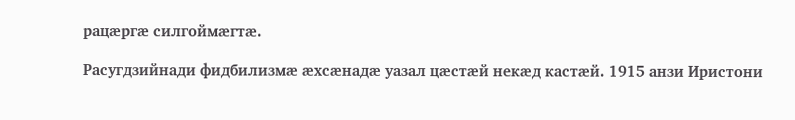рацӕргӕ силгоймӕгтӕ.

Расугдзийнади фидбилизмӕ ӕхсӕнадӕ уазал цӕстӕй некӕд кастӕй. 1915 анзи Иристони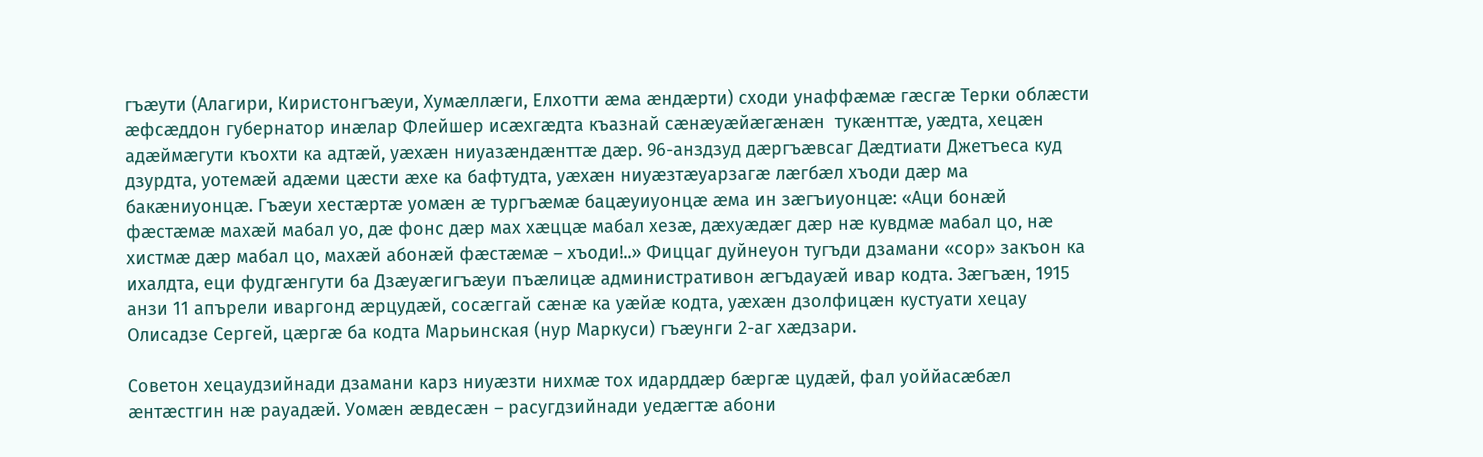гъӕути (Алагири, Киристонгъӕуи, Хумӕллӕги, Елхотти ӕма ӕндӕрти) сходи унаффӕмӕ гӕсгӕ Терки облӕсти ӕфсӕддон губернатор инӕлар Флейшер исӕхгӕдта къазнай сӕнӕуӕйӕгӕнӕн  тукӕнттӕ, уӕдта, хецӕн адӕймӕгути къохти ка адтӕй, уӕхӕн ниуазӕндӕнттӕ дӕр. 96-анздзуд дӕргъӕвсаг Дӕдтиати Джетъеса куд дзурдта, уотемӕй адӕми цӕсти ӕхе ка бафтудта, уӕхӕн ниуӕзтӕуарзагӕ лӕгбӕл хъоди дӕр ма бакӕниуонцӕ. Гъӕуи хестӕртӕ уомӕн ӕ тургъӕмӕ бацӕуиуонцӕ ӕма ин зӕгъиуонцӕ: «Аци бонӕй фӕстӕмӕ махӕй мабал уо, дӕ фонс дӕр мах хӕццӕ мабал хезӕ, дӕхуӕдӕг дӕр нӕ кувдмӕ мабал цо, нӕ хистмӕ дӕр мабал цо, махӕй абонӕй фӕстӕмӕ – хъоди!..» Фиццаг дуйнеуон тугъди дзамани «сор» закъон ка ихалдта, еци фудгӕнгути ба Дзӕуӕгигъӕуи пъӕлицӕ административон ӕгъдауӕй ивар кодта. Зӕгъӕн, 1915 анзи 11 апърели иваргонд ӕрцудӕй, сосӕггай сӕнӕ ка уӕйӕ кодта, уӕхӕн дзолфицӕн кустуати хецау Олисадзе Сергей, цӕргӕ ба кодта Марьинская (нур Маркуси) гъӕунги 2-аг хӕдзари.

Советон хецаудзийнади дзамани карз ниуӕзти нихмӕ тох идарддӕр бӕргӕ цудӕй, фал уоййасӕбӕл ӕнтӕстгин нӕ рауадӕй. Уомӕн ӕвдесӕн – расугдзийнади уедӕгтӕ абони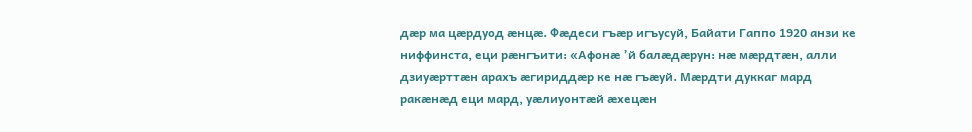дӕр ма цӕрдуод ӕнцӕ. Фӕдеси гъӕр игъусуй, Байати Гаппо 1920 анзи ке ниффинста, еци рӕнгъити: «Афонӕ ’й балӕдӕрун: нӕ мӕрдтӕн, алли дзиуӕрттӕн арахъ ӕгириддӕр ке нӕ гъӕуй. Мӕрдти дуккаг мард ракӕнӕд еци мард, уӕлиуонтӕй ӕхецӕн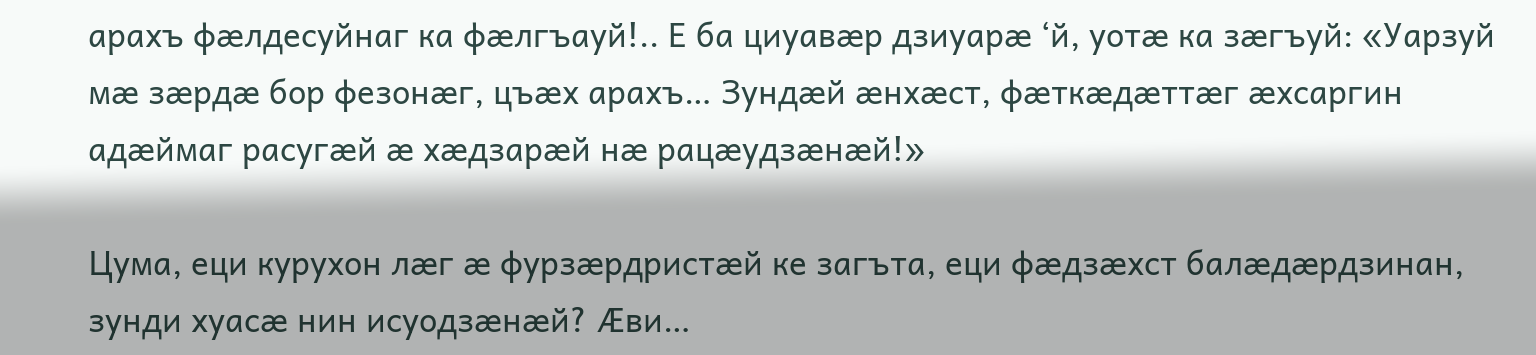арахъ фӕлдесуйнаг ка фӕлгъауй!.. Е ба циуавӕр дзиуарӕ ‘й, уотӕ ка зӕгъуй: «Уарзуй мӕ зӕрдӕ бор фезонӕг, цъӕх арахъ… Зундӕй ӕнхӕст, фӕткӕдӕттӕг ӕхсаргин адӕймаг расугӕй ӕ хӕдзарӕй нӕ рацӕудзӕнӕй!»

Цума, еци курухон лӕг ӕ фурзӕрдристӕй ке загъта, еци фӕдзӕхст балӕдӕрдзинан, зунди хуасӕ нин исуодзӕнӕй? Ӕви…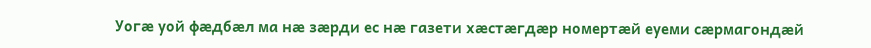Уогӕ уой фӕдбӕл ма нӕ зӕрди ес нӕ газети хӕстӕгдӕр номертӕй еуеми сӕрмагондӕй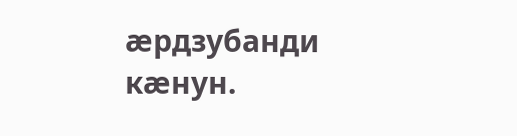ӕрдзубанди кӕнун.